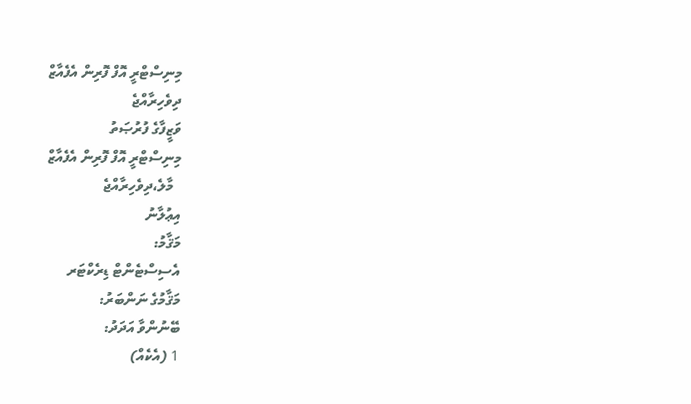މިނިސްޓްރީ އޮފް ފޮރިން އެފެއާޒް
ދިވެހިރާއްޖެ
ވަޒީފާގެ ފުރުޞަތު
މިނިސްޓްރީ އޮފް ފޮރިން އެފެއާޒް
  މާލެ،ދިވެހިރާއްޖެ
އިޢުލާނު
މަޤާމު:
އެސިސްޓެންޓް ޑިރެކްޓަރ
މަޤާމުގެ ނަންބަރު:
ބޭނުންވާ އަދަދު:
1 (އެކެއް)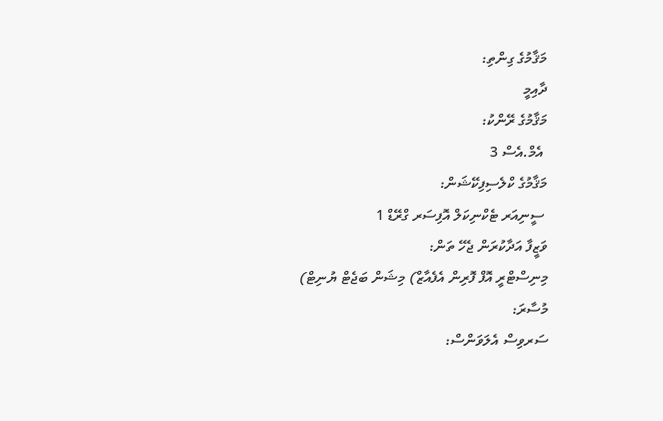މަޤާމުގެ ގިންތި:
ދާއިމީ
މަޤާމުގެ ރޭންކު:
 އެމް.އެސް 3
މަޤާމުގެ ކްލެސިފިކޭޝަން:
 ސީނިއަރ ޓެކްނިކަލް އޮފިސަރ ގްރޭޑް 1
ވަޒީފާ އަދާކުރަން ޖެހޭ ތަން:
މިނިސްޓްރީ އޮފް ފޮރިން އެފެއާޒް) މިޝަން ބަޖެޓް ޔުނިޓް)
މުސާރަ:
ސަރވިސް އެލަވަންސް: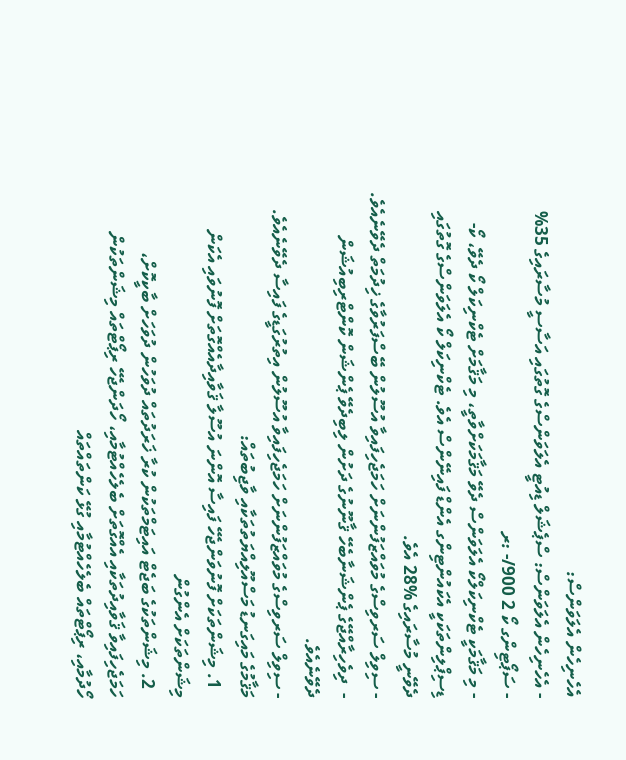އެހެނިހެން އެލަވަންސް:
- އެހެނިހެން އެލަވަންސް: ސްޕެޝަލް ޑިއުޓީ އެލަވަންސްގެ ގޮތުގައި އަސާސީ މުސާރައިގެ 35%
- ސަޕޯޓިންގ ކޯ 2 900/- :ރ
- މި މަޤާމަކީ ޓެކްނިކަލްކޯ އެލަވަންސް ދެވޭ މަޤާމަކަށްވާތީ، މި މަޤާމަށް ޓެކްނިކަލް ކޯ ދެވޭ، ކޯ- ޑިސިޕްލިންތަކަކީ އެކައުންޓިންގ އެންޑް ފައިނޭންސް އެވެ. ޓެކްނިކަލް ކޯ އެލަވަންސްގެ ގޮތުގައި ދެވޭނީ މުސާރައިގެ %28 އެވެ.
- ސިވިލް ސަރވިސްގެ މުވައްޒަފުންނަށް ހަމަޖެހިފައިވާ އުސޫލުން ބޭސްފަރުވާގެ ޚިދުމަތް ދެވޭނެއެވެ.
-  ދިވެހިރާއްޖޭގެ ޕެންޝަނާބެހޭ ޤާނޫނުގެ ދަށުން ލިބިދެވޭ ޕެންޝަން ކޮންޓްރިބިއުޝަން ދެވޭނެއެވެ.
- ސިވިލް ސަރވިސްގެ މުވައްޒަފުންނަށް ހަމަޖެހިފައިވާ އުސޫލުން އިތުރުގަޑީގެ ފައިސާ ދެވޭނެއެވެ.
މަޤާމުގެ މައިގަނޑު މަސްއޫލިއްޔަތުތަކާއި ވާޖިބުތައް:
  1. މިޝަންތަކަށް ފޮނުވަންޖެހޭ ފައިސާ އޮންނަ އުސޫލާ ޤަވާއިދާއެއްގޮތަށް ފޮނުވައި އެކަން މިޝަންތަކަށް އެންގުން
  2. މިޝަންތަކުގެ ބަޖެޓް އައިޓަމްތަކުން ކުރާ ޚަރަދުތައް ދުވަހުން ދުވަހަށް ބާކީކޮށް، ހަމަޖެހިފައިވާ ޤަވާއިދުތަކާއި އެއްގޮތަށް ބެލެހެއްޓުމާއި، ހޯދަންޖެހޭ ރިޕޯޓްތައް މިޝަންތަކުން ހޯދުމާއި، ރިޕޯޓްތައް ބެލެހެއްޓުމާއި ގުޅޭ ކަންތައްތައް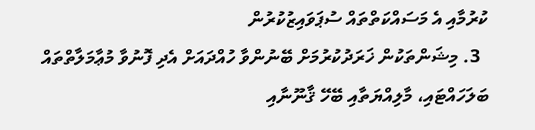ކުރުމާއި އެ މަސައްކަތްތައް ސުޕަވައިޒުކުރުން
  3. މިޝަންތަކުން ޚަރަދުކުރުމަށް ބޭނުންވާ ހުއްދައަށް އެދި ފޮނުވާ މުޢާމަލާތްތައް ބަލަހައްޓައި، މާލިއްޔަތާއި ބޭހޭ ޤާނޫނާއި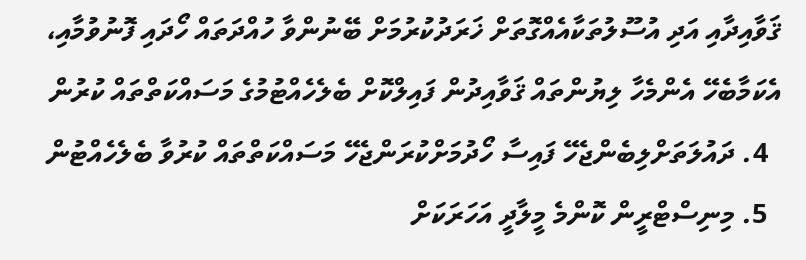ޤަވާއިދާއި އަދި އުސޫލުތަކާއެއްގޮތަށް ޚަރަދުކުރުމަށް ބޭނުންވާ ހުއްދަތައް ހޯދައި ފޮނުވުމާއި،  އެކަމާބެހޭ އެންމެހާ ލިޔުންތައް ޤަވާއިދުން ފައިލްކޮށް ބެލެހެއްޓުމުގެ މަސައްކަތްތައް ކުރުން
  4. ދައުލަތަށްލިބެންޖެހޭ ފައިސާ ހޯދުމަށްކުރަންޖެހޭ މަސައްކަތްތައް ކުރުވާ ބެލެހެއްޓުން
  5. މިނިސްޓްރީން ކޮންމެ މީލާދީ އަހަރަކަށް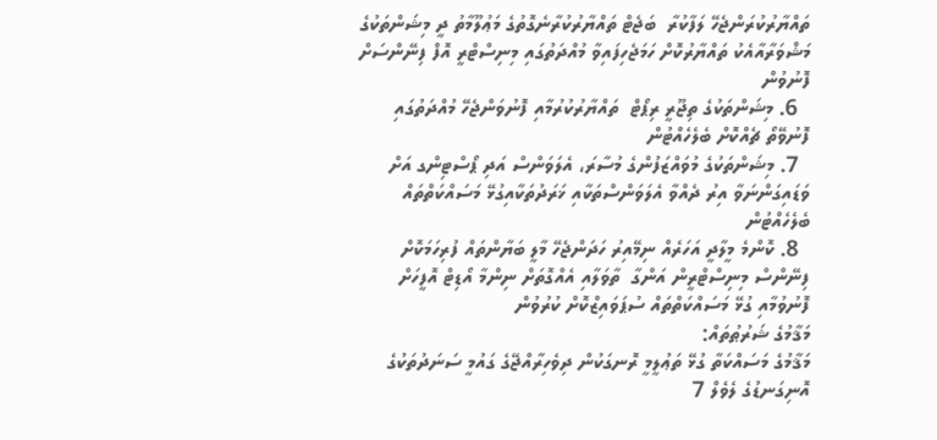ތައްޔާރުކުރަންޖެހޭ ލަފާކުރާ  ބަޖެޓް ތައްޔާރުކުރާނެގޮތުގެ މަޢުލޫމާތު ދީ މިޝަންތަކުގެ މަޝްވަރާއާއެކު ތައްޔާރުކޮށް ހަމަޖެހިފައިވާ މުއްދަތުގައި މިނިސްޓްރީ އޮފް ފިނޭންސަށް ފޮނުވުން
  6. މިޝަންތަކުގެ ތިޖޫރީ ރިޕޯޓް  ތައްޔާރުކުރުމާއި ފޮނުވަންޖެހޭ މުއްދަތުގައި ފޮނުވޭތޯ ޗެއްކޮށް ބެލެހެއްޓުން
  7. މިޝަންތަކުގެ މުވައްޒަފުންގެ މުސާރަ، އެލަވަންސް އަދި ޕޯސްޓިންގ އަށް ވަޑައިގަންނަވާ އިރު ދެއްވާ އެލަވަންސްތަކާއި ޚަރަދުތަކާއިގުޅޭ މަސައްކަތްތައް ބެލެހެއްޓުން
  8. ކޮންމެ މީލާދީ އަހަރެއް ނިމޭއިރު ހަދަންޖެހޭ މާލީ ބަޔާންތައް ފުރިހަމަކޮށް ފިނޭންސް މިނިސްޓްރީން އަންގާ  ތާވަލާއި އެއްގޮތަށް ނިންމާ އޯޑިޓް އޮފީހަށް ފޮނުވުމާއި ގުޅޭ މަސައްކަތްތައް ސުޕަވައިޒްކޮށް ކުރުވުން
މަޤާމުގެ ޝަރުޠުތައް:
މަޤާމުގެ މަސައްކަތާ ގުޅޭ ތަޢުލީމީ ރޮނގަކުން ދިވެހިރާއްޖޭގެ ގައުމީ ސަނަދުތަކުގެ އޮނިގަނޑުގެ ލެވެލް 7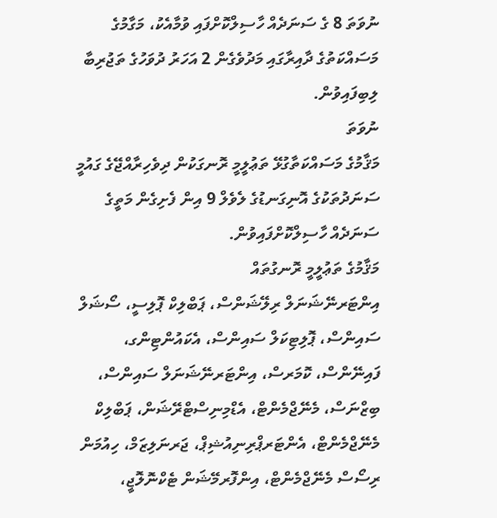ނުވަތަ 8 ގެ ސަނަދެއް ހާސިލްކޮށްފައި ވުމާއެކު، މަގާމުގެ މަސައްކަތުގެ ދާއިރާގައި މަދުވެގެން 2 އަހަރު ދުވަހުގެ ތަޖުރިބާ ލިބިފައިވުން.
ނުވަތަ
މަޤާމުގެ މަސައްކަތާގުޅޭ ތަޢުލީމީ ރޮނގަކުން ދިވެހިރާއްޖޭގެ ގައުމީ ސަނަދުތަކުގެ އޮނިގަނޑުގެ ލެވެލް 9 އިން ފެށިގެން މަތީގެ ސަނަދެއް ހާސިލްކޮށްފައިވުން.
މަޤާމުގެ ތަޢުލީމީ ރޮނގުތައް
އިންޓަރނޭޝަނަލް ރިލޭޝަންސް، ޕަބްލިކް ޕޮލިސީ، ސޯޝަލް ސައިންސް، ޕޮލިޓިކަލް ސައިންސް، އެކައުންޓިންގ، ފައިނޭންސް، ކޮމަރސް، އިންޓަރނޭޝަނަލް ސައިންސް، ބިޒްނަސް، މެނޭޖްމެންޓް، އެޑްމިނިސްޓްރޭޝަން، ޕަބްލިކް މެނޭޖްމެންޓް، އެންޓަރޕްރިނިއުޝިޕް، ޖަރނަލިޒަމް، ހިއުމަން ރިސޯސް މެނޭޖްމެންޓް، އިންފޮރމޭޝަން ޓެކްނޮލޮޖީ،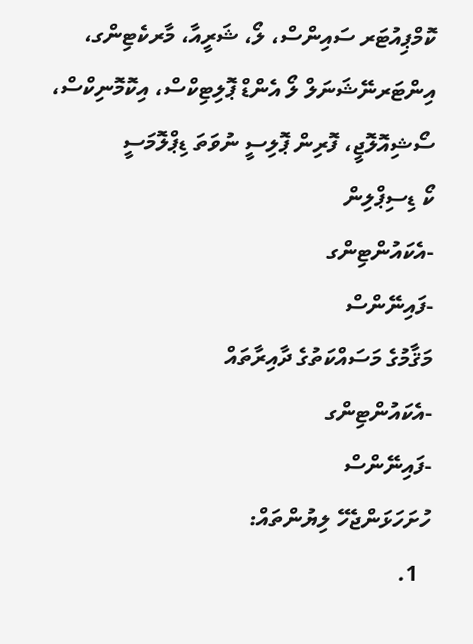ކޮމްޕިއުޓަރ ސައިންސް، ލޯ، ޝަރީއާ، މާރކެޓިންގ، އިންޓަރނޭޝަނަލް ލޯ އެންޑް ޕޮލިޓިކްސް، އިކޮމޮނިކްސް، ސޯޝިއޮލޮޖީ، ފޮރިން ޕޮލިސީ ނުވަތަ ޑިޕްލޮމަސީ
ކޯ ޑިސިޕްލިން
-އެކައުންޓިންގ
-ފައިނޭންސް
މަޤާމުގެ މަސައްކަތުގެ ދާއިރާތައް
-އެކައުންޓިންގ
-ފައިނޭންސް
ހުށަހަޅަންޖެހޭ ލިޔުންތައް:
  1.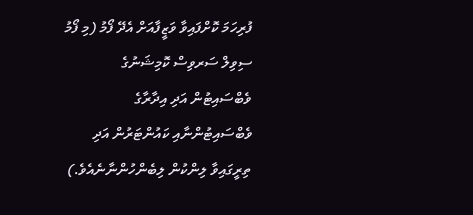ފުރިހަމަ ކޮށްފައިވާ ވަޒީފާއަށް އެދޭ ފޯމު (މި ފޯމު ސިވިލް ސަރވިސް ކޮމިޝަނުގެ ވެބްސައިޓުން އަދި އިދާރާގެ ވެބްސައިޓުންނާއި ކައުންޓަރުން އަދި ތިރީގައިވާ ލިންކުން ލިބެންހުންނާނެއެވެ.)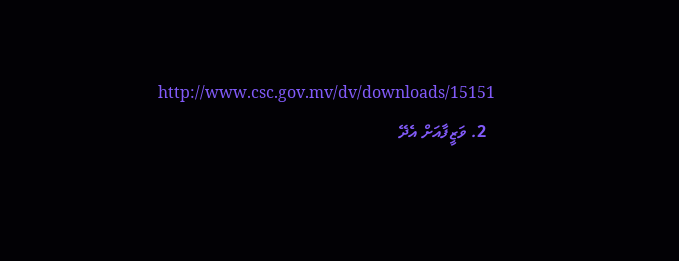http://www.csc.gov.mv/dv/downloads/15151
  2. ވަޒީފާއަށް އެދޭ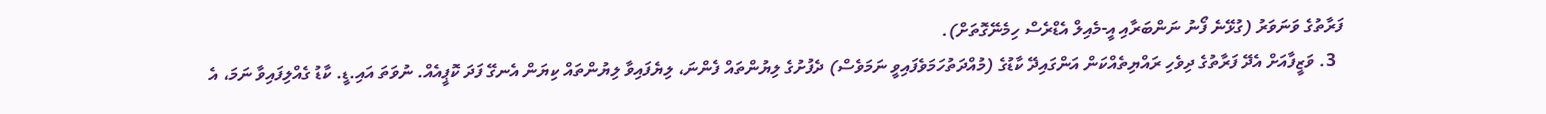ފަރާތުގެ ވަނަވަރު (ގުޅޭނެ ފޯނު ނަންބަރާއި އީ-މެއިލް އެޑްރެސް ހިމެނޭގޮތަށް).
  3. ވަޒީފާއަށް އެދޭ ފަރާތުގެ ދިވެހި ރައްޔިތެއްކަން އަންގައިދޭ ކާޑުގެ (މުއްދަތުހަމަވެފައިވީ ނަމަވެސް) ދެފުށުގެ ލިޔުންތައް ފެންނަ، ލިޔެފައިވާ ލިޔުންތައް ކިޔަން އެނގޭ ފަދަ ކޮޕީއެއް. ނުވަތަ އައި.ޑީ. ކާޑު ގެއްލިފައިވާ ނަމަ، އެ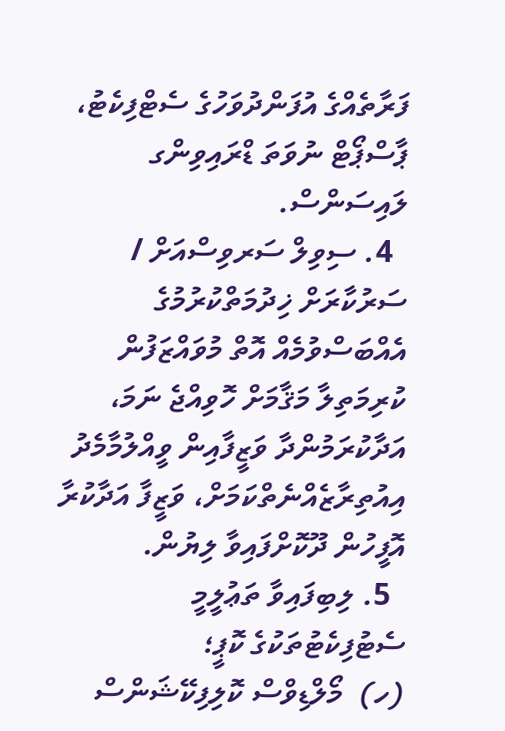ފަރާތެއްގެ އުފަންދުވަހުގެ ސެޓްފިކެޓު، ޕާސްޕޯޓް ނުވަތަ ޑްރައިވިންގ ލައިސަންސް.
  4. ސިވިލް ސަރވިސްއަށް / ސަރުކާރަށް ޚިދުމަތްކުރުމުގެ އެއްބަސްވުމެއް އޮތް މުވައްޒަފުން ކުރިމަތިލާ މަޤާމަށް ހޮވިއްޖެ ނަމަ، އަދާކުރަމުންދާ ވަޒީފާއިން ވީއްލުމާމެދު އިއުތިރާޒެއްނެތްކަމަށް، ވަޒީފާ އަދާކުރާ އޮފީހުން ދޫކޮށްފައިވާ ލިޔުން.
  5. ލިބިފައިވާ ތަޢުލީމީ ސެޓުފިކެޓުތަކުގެ ކޮޕީ؛
(ހ)  މޯލްޑިވްސް ކޮލިފިކޭޝަންސް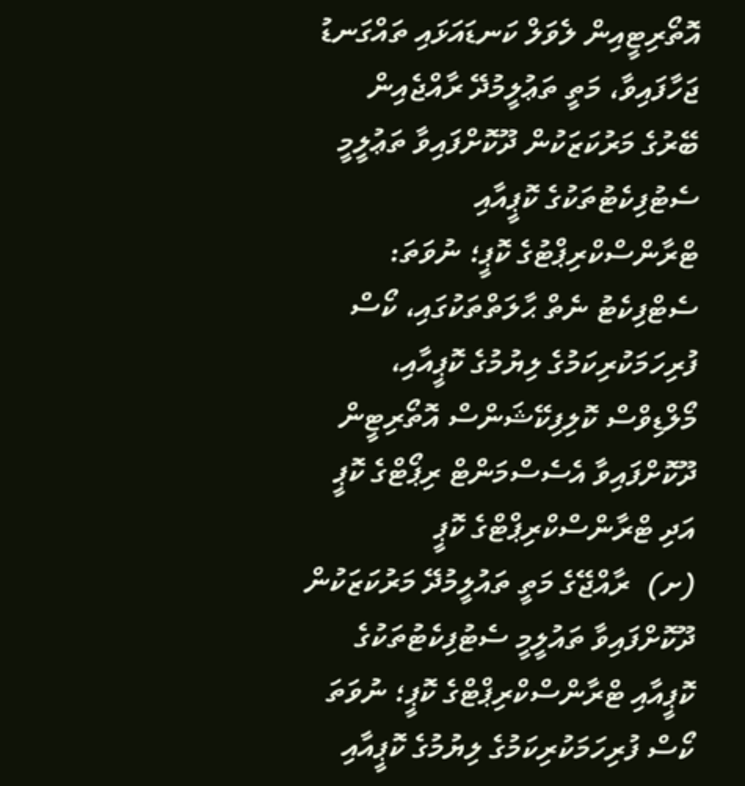އޮތޯރިޓީއިން ލެވަލް ކަނޑައަޅައި ތައްގަނޑު ޖަހާފައިވާ، މަތީ ތަޢުލީމުދޭ ރާއްޖެއިން ބޭރުގެ މަރުކަޒަކުން ދޫކޮށްފައިވާ ތަޢުލީމީ ސެޓުފިކެޓުތަކުގެ ކޮޕީއާއި ޓްރާންސްކްރިޕްޓުގެ ކޮޕީ؛ ނުވަތަ: ސެޓްފިކެޓު ނެތް ޙާލަތްތަކުގައި، ކޯސް ފުރިހަމަކުރިކަމުގެ ލިޔުމުގެ ކޮޕީއާއި، މޯލްޑިވްސް ކޮލިފިކޭޝަންސް އޮތޯރިޓީން ދޫކޮށްފައިވާ އެސެސްމަންޓް ރިޕޯޓްގެ ކޮޕީ އަދި ޓްރާންސްކްރިޕްޓްގެ ކޮޕީ
(ށ)  ރާއްޖޭގެ މަތީ ތައުލީމުދޭ މަރުކަޒަކުން ދޫކޮށްފައިވާ ތައުލީމީ ސެޓުފިކެޓުތަކުގެ ކޮޕީއާއި ޓްރާންސްކްރިޕްޓްގެ ކޮޕީ؛ ނުވަތަ ކޯސް ފުރިހަމަކުރިކަމުގެ ލިޔުމުގެ ކޮޕީއާއި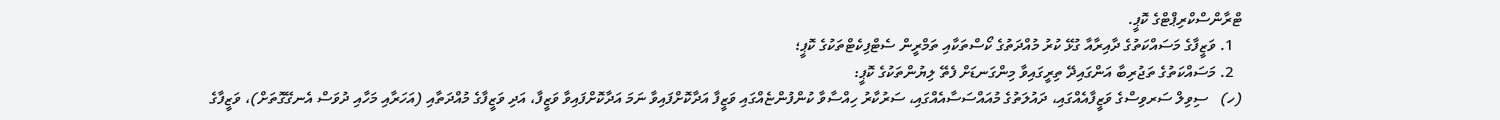ޓްރާންސްކްރިޕްޓްގެ ކޮޕީ.
  1. ވަޒީފާގެ މަސައްކަތުގެ ދާއިރާއާ ގުޅޭ ކުރު މުއްދަތުގެ ކޯސްތަކާއި ތަމްރީން ސެޓްފިކެޓްތަކުގެ ކޮޕީ؛
  2. މަސައްކަތުގެ ތަޖުރިބާ އަންގައިދޭ ތިރީގައިވާ މިންގަނޑަށް ފެތޭ ލިޔުންތަކުގެ ކޮޕީ:
(ހ)   ސިވިލް ސަރވިސްގެ ވަޒީފާއެއްގައި، ދައުލަތުގެ މުއައްސަސާއެއްގައި، ސަރުކާރު ހިއްސާވާ ކުންފުންޏެއްގައި ވަޒީފާ އަދާކޮށްފައިވާ ނަމަ އަދާކޮށްފައިވާ ވަޒީފާ، އަދި ވަޒީފާގެ މުއްދަތާއި (އަހަރާއި މަހާއި ދުވަސް އެނގޭގޮތަށް)، ވަޒީފާގެ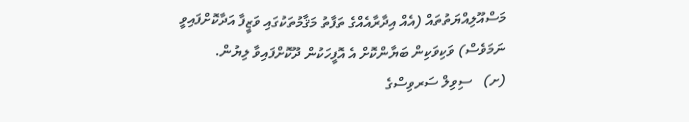މަސްއޫލިއްޔަތުތައް (އެއް އިދާރާއެއްގެ ތަފާތު މަޤާމުތަކުގައި ވަޒީފާ އަދާކޮށްފައިވީ ނަމަވެސް) ވަކިވަކިން ބަޔާންކޮށް އެ އޮފީހަކުން ދޫކޮށްފައިވާ ލިޔުން.
(ށ)   ސިވިލް ސަރވިސްގެ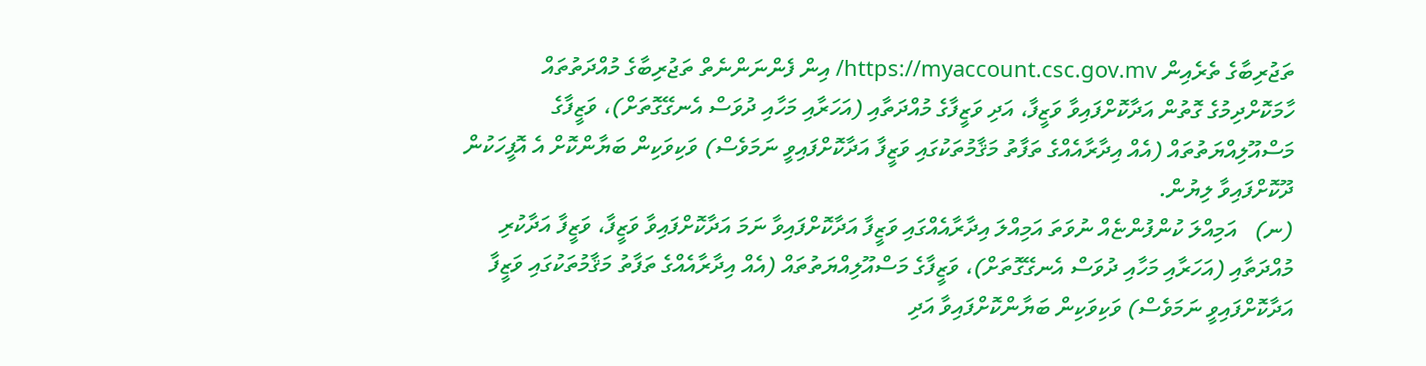ތަޖުރިބާގެ ތެރެއިން https://myaccount.csc.gov.mv/ އިން ފެންނަންނެތް ތަޖުރިބާގެ މުއްދަތުތައް ހާމަކޮށްދިމުގެ ގޮތުން އަދާކޮށްފައިވާ ވަޒީފާ، އަދި ވަޒީފާގެ މުއްދަތާއި (އަހަރާއި މަހާއި ދުވަސް އެނގޭގޮތަށް)، ވަޒީފާގެ މަސްއޫލިއްޔަތުތައް (އެއް އިދާރާއެއްގެ ތަފާތު މަޤާމުތަކުގައި ވަޒީފާ އަދާކޮށްފައިވީ ނަމަވެސް) ވަކިވަކިން ބަޔާންކޮށް އެ އޮފީހަކުން ދޫކޮށްފައިވާ ލިޔުން.
(ނ)   އަމިއްލަ ކުންފުންޏެއް ނުވަތަ އަމިއްލަ އިދާރާއެއްގައި ވަޒީފާ އަދާކޮށްފައިވާ ނަމަ އަދާކޮށްފައިވާ ވަޒީފާ، ވަޒީފާ އަދާކުރި މުއްދަތާއި (އަހަރާއި މަހާއި ދުވަސް އެނގޭގޮތަށް)، ވަޒީފާގެ މަސްއޫލިއްޔަތުތައް (އެއް އިދާރާއެއްގެ ތަފާތު މަޤާމުތަކުގައި ވަޒީފާ އަދާކޮށްފައިވީ ނަމަވެސް) ވަކިވަކިން ބަޔާންކޮށްފައިވާ އަދި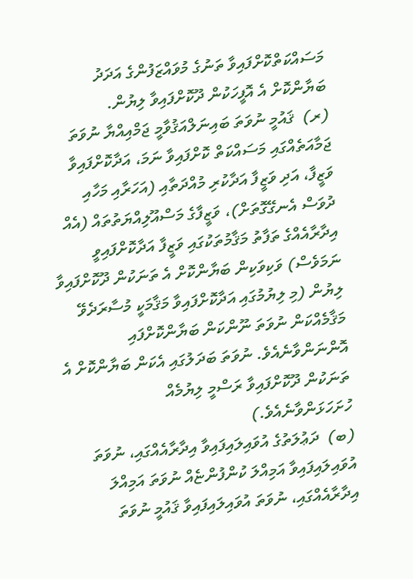މަސައްކަތްކޮށްފައިވާ ތަނުގެ މުވައްޒަފުންގެ އަދަދު ބަޔާންކޮށް އެ އޮފީހަކުން ދޫކޮށްފައިވާ ލިޔުން.
(ރ)  ޤައުމީ ނުވަތަ ބައިނަލްއަޤުވާމީ ޖަމްއިއްޔާ ނުވަތަ ޖަމާއަތެއްގައި މަސައްކަތް ކޮށްފައިވާ ނަމަ، އަދާކޮށްފައިވާ ވަޒީފާ، އަދި ވަޒީފާ އަދާކުރި މުއްދަތާއި (އަހަރާއި މަހާއި ދުވަސް އެނގޭގޮތަށް)، ވަޒީފާގެ މަސްއޫލިއްޔަތުތައް (އެއް އިދާރާއެއްގެ ތަފާތު މަޤާމުތަކުގައި ވަޒީފާ އަދާކޮށްފައިވީ ނަމަވެސް) ވަކިވަކިން ބަޔާންކޮށް އެ ތަނަކުން ދޫކޮށްފައިވާ ލިޔުން (މި ލިޔުމުގައި އަދާކޮށްފައިވާ މަޤާމަކީ މުސާރަދެވޭ މަޤާމެއްކަން ނުވަތަ ނޫންކަން ބަޔާންކޮށްފައި އޮންނަންވާނެއެވެ. ނުވަތަ ބަދަލުގައި އެކަން ބަޔާންކޮށް އެ ތަނަކުން ދޫކޮށްފައިވާ ރަސްމީ ލިޔުމެއް ހުށަހަޅަންވާނެއެވެ.)
(ބ)  ދަޢުލަތުގެ އުވައިލައިފައިވާ އިދާރާއެއްގައި، ނުވަތަ އުވައިލައިފައިވާ އަމިއްލަ ކުންފުންޏެއް ނުވަތަ އަމިއްލަ އިދާރާއެއްގައި، ނުވަތަ އުވައިލައިފައިވާ ޤައުމީ ނުވަތަ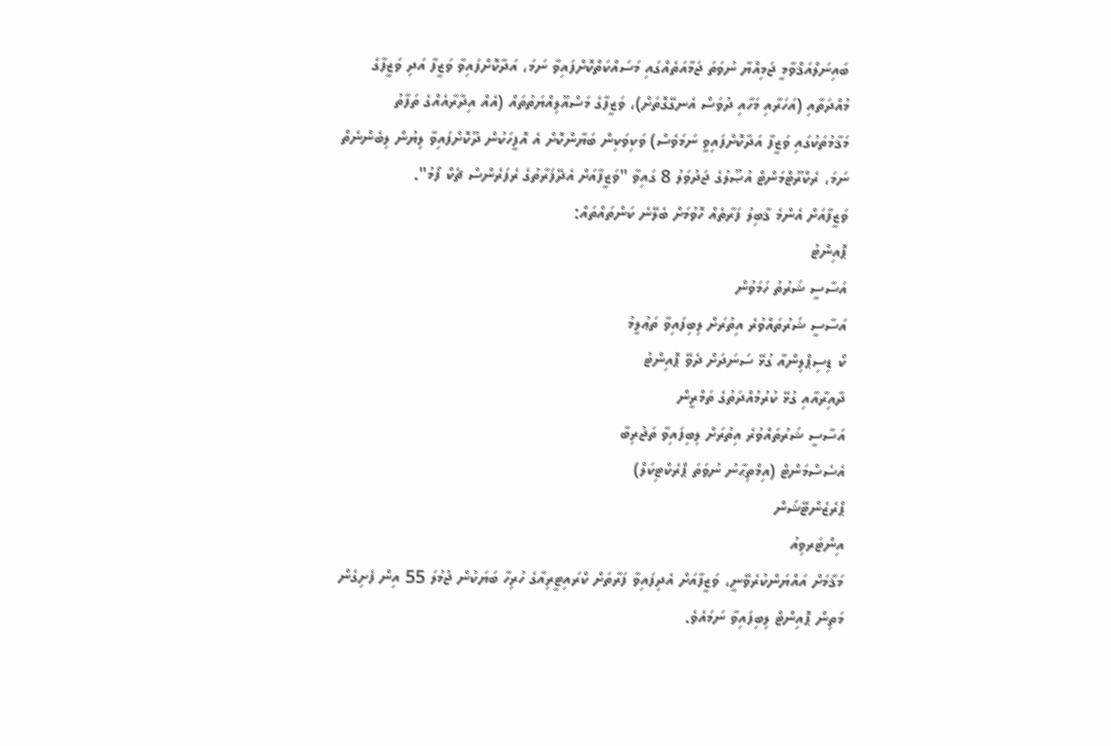ބައިނަލްއަޤްވާމީ ޖަމިއްޔާ ނުވަތަ ޖަމާއަތެއްގައި މަސައްކަތްކޮށްފައިވާ ނަމަ، އަދާކޮށްފައިވާ ވަޒީފާ އަދި ވަޒީފާގެ މުއްދަތާއި (އަހަރާއި މަހާއި ދުވަސް އެނގޭގޮތަށް)، ވަޒީފާގެ މަސްއޫލިއްޔަތުތައް (އެއް އިދާރާއެއްގެ ތަފާތު މަޤާމުތަކުގައި ވަޒީފާ އަދާކޮށްފައިވީ ނަމަވެސް) ވަކިވަކިން ބަޔާންކޮށް އެ އޮފީހަކުން ދޫކޮށްފައިވާ ލިޔުން ލިބެންނެތް ނަމަ، ރެކްރޫޓްމަންޓް އުޞޫލުގެ ޖަދުވަލު 8 ގައިވާ "ވަޒީފާއަށް އެދޭފަރާތުގެ ރެފަރެންސް ޗެކް ފޯމު".
ވަޒީފާއަށް އެންމެ ޤާބިލު ފަރާތެއް ހޮވުމަށް ބެލޭނެ ކަންތައްތައް:
ޕޮއިންޓު
އަސާސީ ޝަރުތު ހަމަވުން
އަސާސީ ޝަރުތައްވުރެ އިތުރަށް ލިބިފައިވާ ތަޢުލީމު
ކޯ ޑިސިޕްލިންއާ ގުޅޭ ސަނަދަށް ދެވޭ ޕޮއިންޓު
ދާއިރާއާއި ގުޅޭ ކުރުމުއްދަތުގެ ތަމްރީން
އަސާސީ ޝަރުތައްވުރެ އިތުރަށް ލިބިފައިވާ ތަޖުރިބާ
އެސެސްމަންޓް (އިމްތިޙާނު ނުވަތަ ޕްރެކްޓިކަލް)
ޕްރެޒެންޓޭޝަން
އިންޓަރވިއު
މަޤާމަށް އައްޔަންކުރެވޭނީ، ވަޒީފާއަށް އެދިފައިވާ ފަރާތަށް ކްރައިޓީރިއާގެ ހުރިހާ ބަޔަކުން ޖުމުލަ 55 އިން ފެށިގެން މަތިން ޕޮއިންޓް ލިބިފައިވާ ނަމައެވެ.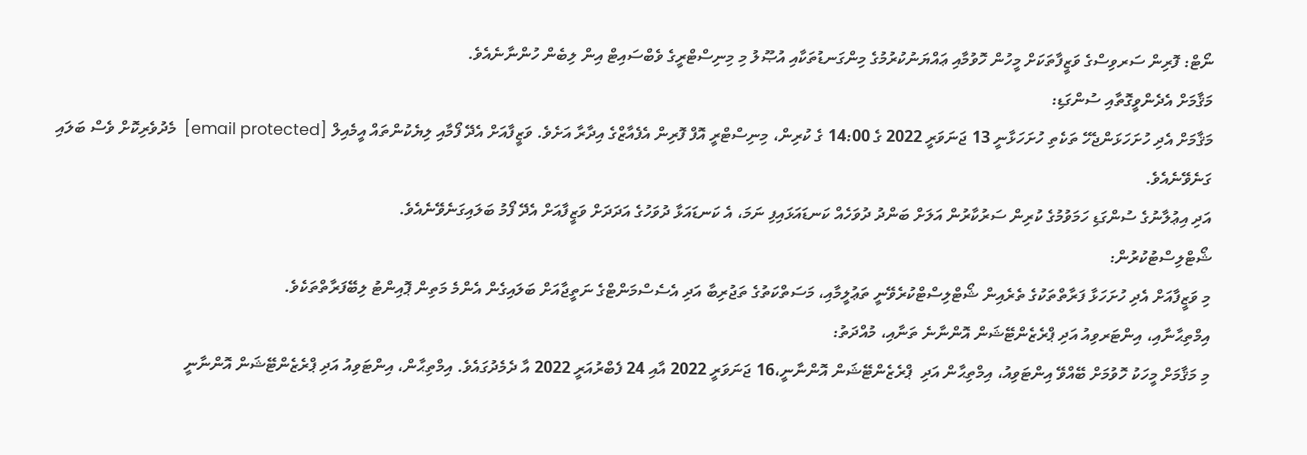ނޯޓް: ފޮރިން ސަރވިސްގެ ވަޒީފާތަކަށް މީހުން ހޮވުމާއި ޢައްޔަނުކުރުމުގެ މިންގަނޑުތަކާއި އުޞޫލު މި މިނިސްޓްރީގެ ވެބްސައިޓް އިން ލިބެން ހުންނާނެއެވެ.
މަޤާމަށް އެދެންވީގޮތާއި ސުންގަޑި:
މަޤާމަށް އެދި ހުށަހަޅަންޖެހޭ ތަކެތި ހުށަހަޅާނީ 13 ޖަނަވަރީ 2022 ގެ 14:00 ގެ ކުރިން، މިނިސްޓްރީ އޮފް ފޮރިން އެފެއާޒްގެ އިދާރާ އަށެވެ. ވަޒީފާއަށް އެދޭ ފޯމާއި ލިޔެކުންތައް އީމެއިލް [email protected]  މެދުވެރިކޮށް ވެސް ބަލައި ގަނެވޭނެއެވެ.
އަދި އިޢުލާނުގެ ސުންގަޑި ހަމަވުމުގެ ކުރިން ސަރުކާރުން އަލަށް ބަންދު ދުވަހެއް ކަނޑައަޅައިފި ނަމަ، އެ ކަނޑައަޅާ ދުވަހުގެ އަދަދަށް ވަޒީފާއަށް އެދޭ ފޯމު ބަލައިގަނެވޭނެއެވެ.
ޝޯޓްލިސްޓުކުރުން:
މި ވަޒީފާއަށް އެދި ހުށަހަޅާ ފަރާތްތަކުގެ ތެރެއިން ޝޯޓްލިސްޓްކުރެވޭނީ ތަޢުލީމާއި، މަސަތްކަތުގެ ތަޖުރިބާ އަދި އެސެސްމަންޓްގެ ނަތީޖާއަށް ބަލައިގެން އެންމެ މަތިން ޕޮއިންޓު ލިބޭފަރާތްތަކެވެ.
އިމްތިޙާނާއި، އިންޓަރވިއު އަދި ޕްރެޒެންޓޭޝަން އޮންނާނެ ތަނާއި، މުއްދަތު:
މި މަޤާމަށް މީހަކު ހޮވުމަށް ބޭއްވޭ އިންޓަވިއު، އިމްތިޙާން އަދި  ޕްރެޒެންޓޭޝަން އޮންނާނީ،16 ޖަނަވަރީ 2022 އާއި 24 ފެބްރުއަރީ 2022 އާ ދެމެދުގައެވެ. އިމްތިޙާން، އިންޓަވިއު އަދި ޕްރެޒެންޓޭޝަން އޮންނާނީ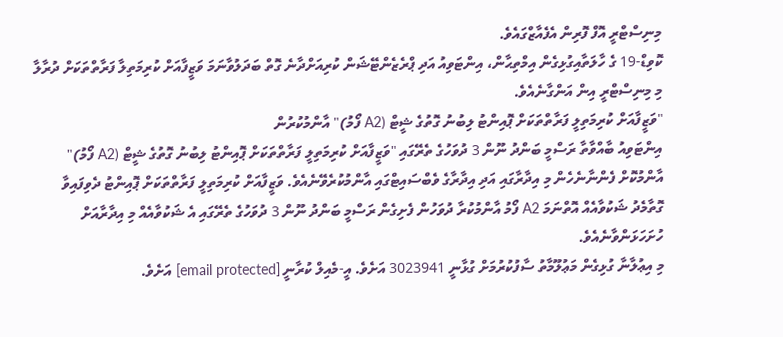މިނިސްޓްރީ އޮފް ފޮރިން އެފެއާޒްގައެވެ.
ކޮވިޑް-19 ގެ ހާލަތާއިގުޅިގެން އިމްތިޙާން، އިންޓަވިއު އަދި ޕްރެޒެންޓޭޝަން ކުރިއަށްދާނެ ގޮތް ބަދަލުވާނަމަ ވަޒީފާއަށް ކުރިމަތިލާ ފަރާތްތަކަށް ދުރާލާ މި މިނިސްޓްރީ އިން އަންގާނެއެވެ.
"ވަޒީފާއަށް ކުރިމަތިލީ ފަރާތްތަކަށް ޕޮއިންޓު ލިބުނު ގޮތުގެ ޝީޓް (A2 ފޯމު)" އާންމުކުރުން
އިންޓަވިއު ބާއްވާތާ ރަސްމީ ބަންދު ނޫން 3 ދުވަހުގެ ތެރޭގައި "ވަޒީފާއަށް ކުރިމަތިލީ ފަރާތްތަކަށް ޕޮއިންޓު ލިބުނު ގޮތުގެ ޝީޓް (A2 ފޯމު)" އާންމުކޮށް ފެންނާނެހެން މި އިދާރާގައި އަދި އިދާރާގެ ވެބްސައިޓްގައި އާންމުކުރެވޭނެއެވެ. ވަޒީފާއަށް ކުރިމަތިލީ ފަރާތްތަކަށް ޕޮއިންޓު ދެވިފައިވާ ގޮތާމެދު ޝަކުވާއެއް އޮތްނަމަ A2 ފޯމު އާންމުކުރާ ދުވަހުން ފެށިގެން ރަސްމީ ބަންދު ނޫން 3 ދުވަހުގެ ތެރޭގައި އެ ޝަކުވާއެއް މި އިދާރާއަށް ހުށަހަޅަންވާނެއެވެ.
މި އިޢުލާނާ ގުޅިގެން މަޢުލޫމާތު ސާފުކުރުމަށް ގުޅާނީ 3023941 އަށެވެ. އީ-މެއިލް ކުރާނީ [email protected] އަށެވެ.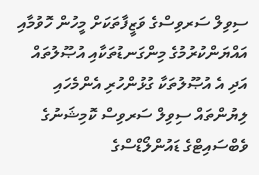ސިވިލް ސަރވިސްގެ ވަޒީފާތަކަށް މީހުން ހޮވުމާއި އައްޔަންކުރުމުގެ މިންގަނޑުތަކާއި އުޞޫލުތައް އަދި އެ އުޞޫލުތަކާ ގުޅުންހުރި އެންމެހައި ލިޔުންތައް ސިވިލް ސަރވިސް ކޮމިޝަނުގެ ވެބްސައިޓްގެ ޑައުންލޯޑްސްގެ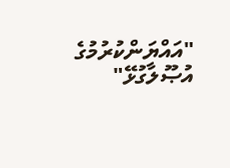"އައްޔަންކުރުމުގެ އުޞޫލާގުޅޭ"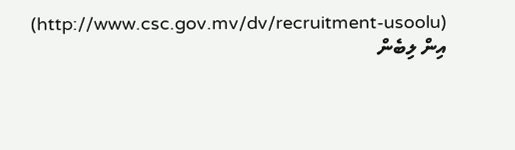(http://www.csc.gov.mv/dv/recruitment-usoolu) އިން ލިބެން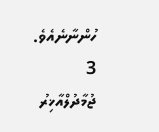ހުންނާނެއެވެ.
3 ޖުމާދުލްއާޚިރު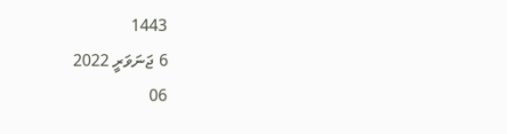1443
6 ޖަނަވަރީ 2022
06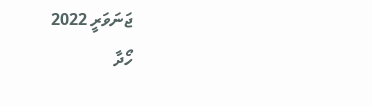ޖަނަވަރީ 2022
ހޯދާ